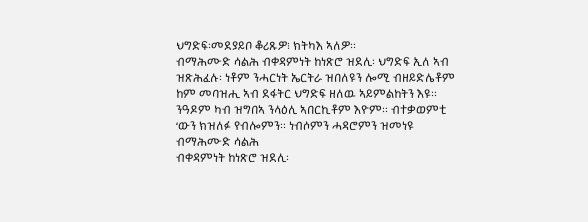ህግድፍ፡መደያይቦ ቆሪጹዎ፧ ክትካእ ኣለዎ።
ብማሕሙድ ሳልሕ ብቀዳምነት ከነጽሮ ዝደሊ፡ ህግድፍ ኢለ ኣብ ዝጽሕፈሉ፡ ነቶም ንሓርነት ኤርትራ ዝበለዩን ሎሚ ብዘይድሌቶም ከም መባዝሒ ኣብ ደፋትር ህግድፍ ዘለዉ ኣይምልከትን እዩ። ንዓዶም ካብ ዝግበኣ ንላዕሊ ኣበርኪቶም እዮም። ብተቃወምቲ ‘ውን ክዝለፉ የብሎምን። ነብሶምን ሓዳሮምን ዝመነዩ
ብማሕሙድ ሳልሕ
ብቀዳምነት ከነጽሮ ዝደሊ፡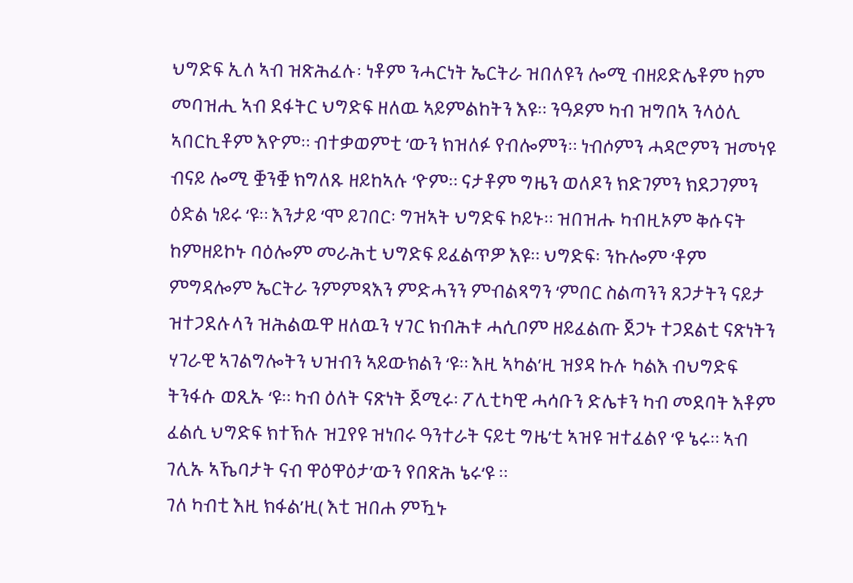ህግድፍ ኢለ ኣብ ዝጽሕፈሉ፡ ነቶም ንሓርነት ኤርትራ ዝበለዩን ሎሚ ብዘይድሌቶም ከም መባዝሒ ኣብ ደፋትር ህግድፍ ዘለዉ ኣይምልከትን እዩ። ንዓዶም ካብ ዝግበኣ ንላዕሊ ኣበርኪቶም እዮም። ብተቃወምቲ ‘ውን ክዝለፉ የብሎምን። ነብሶምን ሓዳሮምን ዝመነዩ ብናይ ሎሚ ቛንቛ ክግለጹ ዘይከኣሉ ‘ዮም። ናታቶም ግዜን ወለዶን ክድገምን ክደጋገምን ዕድል ነይሩ ‘ዩ። እንታይ ‘ሞ ይገበር፡ ግዝኣት ህግድፍ ኮይኑ። ዝበዝሑ ካብዚኦም ቅሱናት ከምዘይኮኑ ባዕሎም መራሕቲ ህግድፍ ይፈልጥዎ እዩ። ህግድፍ፡ ንኩሎም ‘ቶም ምግዳሎም ኤርትራ ንምምጻእን ምድሓንን ምብልጻግን ‘ምበር ስልጣንን ጸጋታትን ናይታ ዝተጋደሉላን ዝሕልዉዋ ዘለዉን ሃገር ክብሕቱ ሓሲቦም ዘይፈልጡ ጀጋኑ ተጋደልቲ ናጽነትን ሃገራዊ ኣገልግሎትን ህዝብን ኣይውክልን ‘ዩ። እዚ ኣካል’ዚ ዝያዳ ኩሉ ካልእ ብህግድፍ ትንፋሱ ወጺኡ ‘ዩ። ካብ ዕለት ናጽነት ጀሚሩ፡ ፖሊቲካዊ ሓሳቡን ድሌቱን ካብ መደባት እቶም ፈልሲ ህግድፍ ክተኽሉ ዝጓየዩ ዝነበሩ ዓንተራት ናይቲ ግዜ’ቲ ኣዝዩ ዝተፈልየ ‘ዩ ኔሩ። ኣብ ገሊኡ ኣኼባታት ናብ ዋዕዋዕታ’ውን የበጽሕ ኔሩ‘ዩ ።
ገለ ካብቲ እዚ ክፋል’ዚ( እቲ ዝበሐ ምዃኑ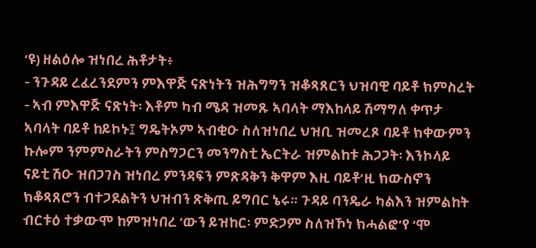‘ዩ) ዘልዕሎ ዝነበረ ሕቶታት፥
- ንጉዳይ ረፈረንደምን ምእዋጅ ናጽነትን ዝሕግግን ዝቆጻጸርን ህዝባዊ ባይቶ ክምስረት
- ኣብ ምእዋጅ ናጽነት፡ እቶም ካብ ሜዳ ዝመጹ ኣባላት ማእከላይ ሽማግለ ቀጥታ ኣባላት ባይቶ ከይኮኑ፤ ግዴትኦም ኣብቂዑ ስለዝነበረ ህዝቢ ዝመረጾ ባይቶ ክቀውምን ኩሎም ንምምስራትን ምስግጋርን መንግስቲ ኤርትራ ዝምልከቱ ሕጋጋት፡ እንኮላይ ናይቲ ሽዑ ዝበጋገስ ዝነበረ ምንዳፍን ምጽዳቅን ቅዋም እዚ ባይቶ’ዚ ክውስኖን ክቆጻጸሮን ብተጋደልትን ህዝብን ጽቅጢ ይግበር ኔሩ። ጉዳይ ባንዴራ ካልእን ዝምልከት ብርቱዕ ተቃውሞ ከምዝነበረ ‘ውን ይዝከር፡ ምድጋም ስለዝኾነ ክሓልፎ’የ ‘ሞ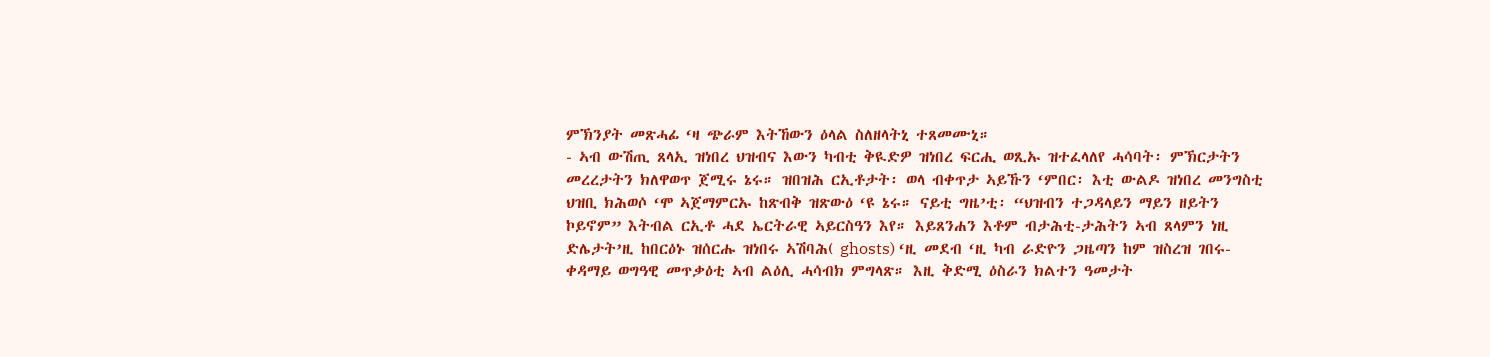ምኽንያት መጽሓፊ ‘ዛ ጭራም እትኸውን ዕላል ስለዘላትኒ ተጸመሙኒ።
- ኣብ ውሽጢ ጸላኢ ዝነበረ ህዝብና እውን ካብቲ ቅዪድዎ ዝነበረ ፍርሒ ወጺኡ ዝተፈላለየ ሓሳባት፡ ምኽርታትን መረረታትን ክለዋወጥ ጀሚሩ ኔሩ። ዝበዝሕ ርኢቶታት፡ ወላ ብቀጥታ ኣይኹን ‘ምበር፡ እቲ ውልዶ ዝነበረ መንግስቲ ህዝቢ ክሕወሶ ‘ሞ ኣጀማምርኡ ከጽብቅ ዝጽውዕ ‘ዩ ኔሩ። ናይቲ ግዜ’ቲ፡ “ህዝብን ተጋዳላይን ማይን ዘይትን ኮይኖም” እትብል ርኢቶ ሓደ ኤርትራዊ ኣይርስዓን እየ። እይጸንሐን እቶም ብታሕቲ-ታሕትን ኣብ ጸላምን ነዚ ድሌታት’ዚ ከበርዕኑ ዝሰርሑ ዝነበሩ ኣሽባሕ( ghosts) ‘ዚ መደብ ‘ዚ ካብ ራድዮን ጋዜጣን ከም ዝስረዝ ገበሩ- ቀዳማይ ወግዓዊ መጥቃዕቲ ኣብ ልዕሊ ሓሳብክ ምግላጽ። እዚ ቅድሚ ዕስራን ክልተን ዓመታት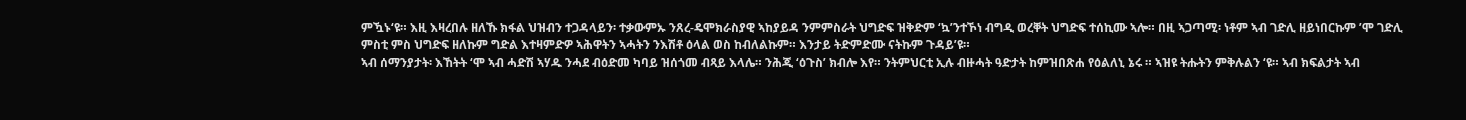ምዃኑ‘ዩ። እዚ እዛረበሉ ዘለኹ ክፋል ህዝብን ተጋዳላይን፡ ተቃውምኡ ንጸረ-ዴሞክራስያዊ ኣከያይዳ ንምምስራት ህግድፍ ዝቅድም ‘ኳ’ንተኾነ ብግዲ ወረቐት ህግድፍ ተሰኪሙ ኣሎ። በዚ ኣጋጣሚ፡ ነቶም ኣብ ገድሊ ዘይነበርኩም ’ሞ ገድሊ ምስቲ ምስ ህግድፍ ዘለኩም ግድል እተዛምድዎ ኣሕዋትን ኣሓትን ንእሽቶ ዕላል ወስ ከብለልኩም። እንታይ ትድምድሙ ናትኩም ጉዳይ’ዩ።
ኣብ ሰማንያታት፡ እኸትት ‘ሞ ኣብ ሓድሽ ኣሃዱ ንሓደ ብዕድመ ካባይ ዝሰጎመ ብጻይ እላሌ። ንሕጂ ‘ዕጉስ’ ክብሎ እየ። ንትምህርቲ ኢሉ ብዙሓት ዓድታት ከምዝበጽሐ የዕልለኒ ኔሩ ። ኣዝዩ ትሑትን ምቅሉልን ‘ዩ። ኣብ ክፍልታት ኣብ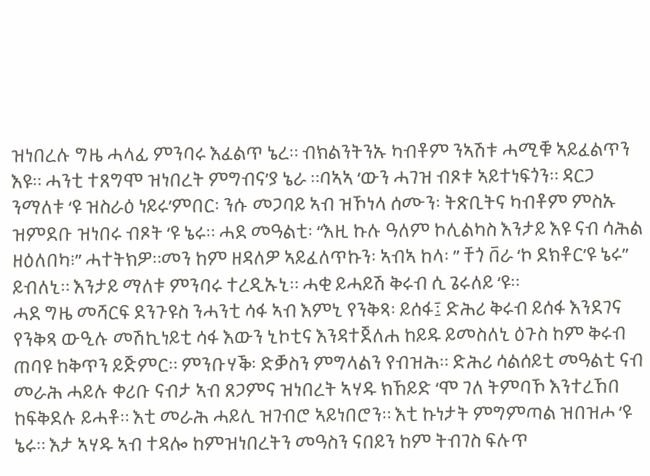ዝነበረሉ ግዜ ሓላፊ ምንባሩ እፈልጥ ኔረ። ብክልንትንኡ ካብቶም ንኣሽቱ ሓሚቑ ኣይፈልጥን እዩ። ሓንቲ ተጸግሞ ዝነበረት ምግብና’ያ ኔራ ።ባኣኣ ‘ውን ሓገዝ ብጾቱ ኣይተነፍጎን። ዳርጋ ንማለቱ ‘ዩ ዝስራዕ ነይሩ’ምበር፡ ንሱ መጋባይ ኣብ ዝኾነላ ሰሙን፡ ትጽቢትና ካብቶም ምስኡ ዝምደቡ ዝነበሩ ብጾት ‘ዩ ኔሩ። ሓደ መዓልቲ፡ “እዚ ኩሉ ዓለም ኮሊልካስ እንታይ እዩ ናብ ሳሕል ዘዕለበካ፧” ሓተትክዎ።መን ከም ዘዳለዎ ኣይፈለጥኩን፡ ኣብኣ ከላ፡ ” ቸጎ ቨራ ‘ኮ ደክቶር’ዩ ኔሩ” ይብለኒ። እንታይ ማለቱ ምንባሩ ተረዲኡኒ። ሓቂ ይሓይሽ ቅሩብ ሲ ጌሩለይ ‘ዩ።
ሓደ ግዜ መሻርፍ ደንጉዩስ ንሓንቲ ሳፋ ኣብ እምኒ የንቅጻ፡ ይሰፋ፤ ድሕሪ ቅሩብ ይሰፋ እንደገና የንቅጻ ውዒሉ መሽኪነይቲ ሳፋ እውን ኒኮቲና እንዳተጀለሐ ከይዱ ይመስለኒ ዕጉስ ከም ቅሩብ ጠባዩ ከቅጥን ይጅምር። ምንቡሃቕ፡ ድቓስን ምግላልን የብዝሕ። ድሕሪ ሳልሰይቲ መዓልቲ ናብ መራሕ ሓይሉ ቀሪቡ ናብታ ኣብ ጸጋምና ዝነበረት ኣሃዱ ክኸይድ ‘ሞ ገለ ትምባኾ እንተረኸበ ከፍቅደሉ ይሓቶ። እቲ መራሕ ሓይሊ ዝገብሮ ኣይነበሮን። እቲ ኩነታት ምግምጣል ዝበዝሖ ‘ዩ ኔሩ። እታ ኣሃዱ ኣብ ተዳሎ ከምዝነበረትን መዓስን ናበይን ከም ትብገስ ፍሉጥ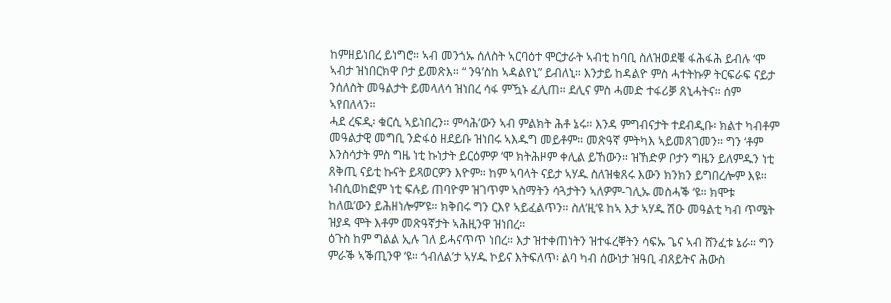ከምዘይነበረ ይነግሮ። ኣብ መንጎኡ ሰለስት ኣርባዕተ ሞርታራት ኣብቲ ከባቢ ስለዝወደቑ ፋሕፋሕ ይብሉ ‘ሞ ኣብታ ዝነበርክዋ ቦታ ይመጽእ። “ ንዓ’ስከ ኣዳልየኒ” ይብለኒ። እንታይ ከዳልዮ ምስ ሓተትኩዎ ትርፍራፍ ናይታ ንሰለስት መዓልታት ይመላለሳ ዝነበረ ሳፋ ምዃኑ ፈሊጠ። ደሊና ምስ ሓመድ ተፋሪቓ ጸኒሓትና። ሰም ኣየበለላን።
ሓደ ረፍዲ፡ ቁርሲ ኣይነበረን። ምሳሕ’ውን ኣብ ምልክት ሕቶ ኔሩ። እንዳ ምግብናታት ተደብዲቡ፡ ክልተ ካብቶም መዓልታዊ መግቢ ንድፋዕ ዘደይቡ ዝነበሩ ኣእዱግ መይቶም። መጽዓኛ ምትካእ ኣይመጸገመን። ግን ‘ቶም እንስሳታት ምስ ግዜ ነቲ ኩነታት ይርዕምዎ ‘ሞ ክትሕዞም ቀሊል ይኸውን። ዝኸድዎ ቦታን ግዜን ይለምዱን ነቲ ጸቅጢ ናይቲ ኩናት ይጻወርዎን እዮም። ከም ኣባላት ናይታ ኣሃዱ ስለዝቁጸሩ እውን ክንክን ይግበረሎም እዩ። ነብሲወከፎም ነቲ ፍሉይ ጠባዮም ዝገጥም ኣስማትን ሳጓታትን ኣለዎም-ገሊኡ መስሓቕ ‘ዩ። ክሞቱ ከለዉ’ውን ይሕዘነሎም’ዩ። ክቅበሩ ግን ርእየ ኣይፈልጥን። ስለ’ዚ‘ዩ ከኣ እታ ኣሃዱ ሽዑ መዓልቲ ካብ ጥሜት ዝያዳ ሞት እቶም መጽዓኛታት ኣሕዚንዋ ዝነበረ።
ዕጉስ ከም ግልል ኢሉ ገለ ይሓናጥጥ ነበረ። እታ ዝተቀጠነትን ዝተፋረቐትን ሳፍኡ ጌና ኣብ ሸንፈቱ ኔራ። ግን ምራቕ ኣቕጢንዋ ‘ዩ። ጎብለል’ታ ኣሃዱ ኮይና እትፍለጥ፡ ልባ ካብ ሰውነታ ዝዓቢ ብጸይትና ሕውስ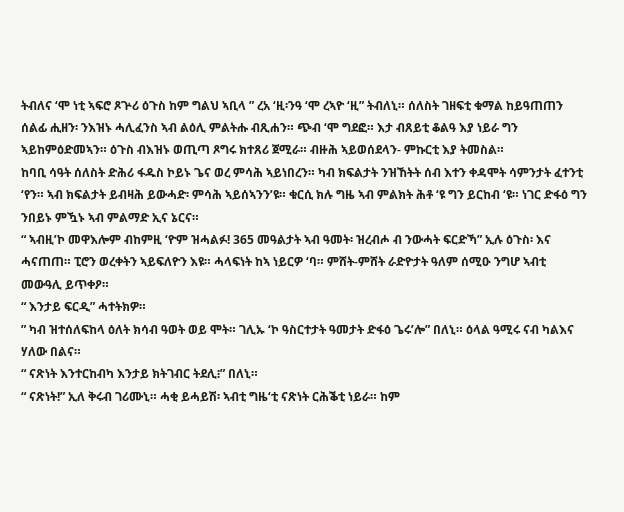ትብለና ‘ሞ ነቲ ኣፍሮ ጾጕሪ ዕጉስ ከም ግልህ ኣቢላ ” ረአ ‘ዚ፡ንዓ ‘ሞ ረኣዮ ‘ዚ” ትብለኒ። ሰለስት ገዘፍቲ ቁማል ከይዓጠጠን ሰልፊ ሒዘን፡ ንእዝኑ ሓሊፈንስ ኣብ ልዕሊ ምልትሑ ብጺሐን። ጭብ ‘ሞ ግደፎ። እታ ብጸይቲ ቆልዓ እያ ነይራ ግን ኣይከምዕድመኣን። ዕጉስ ብእዝኑ ወጢጣ ጾግሩ ክተጸሪ ጀሚራ። ብዙሕ ኣይወሰደላን- ምኩርቲ እያ ትመስል።
ከባቢ ሳዓት ሰለስት ድሕሪ ፋዱስ ኮይኑ ጌና ወረ ምሳሕ ኣይነበረን። ካብ ክፍልታት ንዝኸትት ሰብ እተን ቀዳሞት ሳምንታት ፈተንቲ ‘የን። ኣብ ክፍልታት ይብዛሕ ይውሓድ፡ ምሳሕ ኣይሰኣንን’ዩ። ቁርሲ ክሉ ግዜ ኣብ ምልክት ሕቶ ‘ዩ ግን ይርከብ ‘ዩ። ነገር ድፋዕ ግን ንበይኑ ምዃኑ ኣብ ምልማድ ኢና ኔርና።
“ ኣብዚ’ኮ መዋእሎም ብከምዚ ‘ዮም ዝሓልፉ! 365 መዓልታት ኣብ ዓመት፡ ዝረብሖ ብ ንውሓት ፍርድኻ” ኢሉ ዕጉስ፡ እና ሓናጠጠ። ፒሮን ወረቀትን ኣይፍለዮን እዩ። ሓላፍነት ከኣ ነይርዎ ‘ባ። ምሸት-ምሸት ራድዮታት ዓለም ሰሚዑ ንግሆ ኣብቲ መውዓሊ ይጥቀዖ።
“ እንታይ ፍርዲ” ሓተትክዎ።
” ካብ ዝተሰለፍከላ ዕለት ክሳብ ዓወት ወይ ሞት። ገሊኡ ‘ኮ ዓስርተታት ዓመታት ድፋዕ ጌሩ’ሎ” በለኒ። ዕላል ዓሚሩ ናብ ካልእና ሃለው በልና።
“ ናጽነት እንተርከብካ እንታይ ክትገብር ትደሊ፧” በለኒ።
“ ናጽነት!” ኢለ ቅሩብ ገሪሙኒ። ሓቂ ይሓይሽ፡ ኣብቲ ግዜ‘ቲ ናጽነት ርሕቕቲ ነይራ። ከም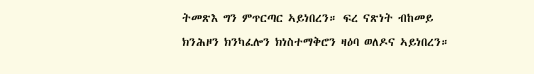ትመጽእ ግን ምጥርጣር ኣይነበረን። ፍረ ናጽነት ብከመይ ክንሕዞን ክንካፈሎን ክነስተማቅሮን ዛዕባ ወለዶና ኣይነበረን።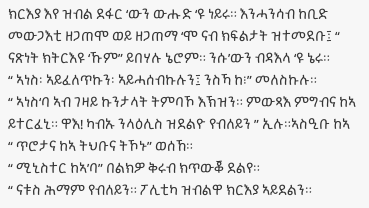ክርእያ እየ ዝብል ደፋር ‘ውን ውሑድ ‘ዩ ነይሩ። እንሓንሳብ ከቢድ መውጋእቲ ዘጋጠሞ ወይ ዘጋጠማ ‘ሞ ናብ ክፍልታት ዝተመደቡ፤ “ ናጽነት ክትርእዩ ‘ኹም” ይበሃሉ ኔሮም። ንሱ’ውን ብዳእላ ‘ዩ ኔሩ።
“ ኣነስ፡ ኣይፈለጥኩን፡ ኣይሓሰብኩሉን፤ ንስኻ ከ፧” መለስኩሉ።
“ ኣነስ‘ባ ኣብ ገዛይ ኩንታላት ትምባኾ እኽዝን። ምውጻእ ምግብና ከኣ ይተርፈኒ። ዋእ! ካብኡ ንላዕሊስ ዝደልዮ የብለይን ” ኢሉ።ኣስዒቡ ከኣ “ ጥሮታና ከኣ ትህቡና ትኾኑ” ወሰኸ።
“ ሚኒስተር ከኣ’ባ” በልክዎ ቅሩብ ክጥውቖ ደልየ።
“ ናቱስ ሕማም የብለይን። ፖሊቲካ ዝብልዋ ክርእያ ኣይደልን።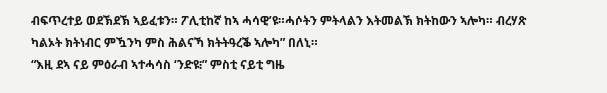ብፍጥረተይ ወደኽደኽ ኣይፈቱን። ፖሊቲከኛ ከኣ ሓሳዊ’ዩ።ሓሶትን ምትላልን እትመልኽ ክትከውን ኣሎካ። ብረሃጽ ካልኦት ክትነብር ምዃንካ ምስ ሕልናኻ ክትትዓረቕ ኣሎካ” በለኒ።
“እዚ ደኣ ናይ ምዕራብ ኣተሓሳስ ‘ንድዩ፧” ምስቲ ናይቲ ግዜ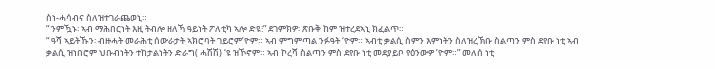ስነ-ሓሳብና ስለዝተገራጨወኒ።
“ ንምዃኑ፡ ኣብ ማሕበርነት እዚ ትብሎ ዘለኻ ዓይነት ፖለቲካ ኣሎ ድዩ፧” ደገምክዎ፡ ጽቡቅ ከም ዝተረደኣኒ ክፈልጥ።
“ ዓሻ ኣይትኹን፡ ብዙሓት መራሕቲ ሰውራታት ኣክሮባት ገይሮም’ዮም። ኣብ ምግምጣል ንፉዓት ‘ዮም። ኣብቲ ቃልሲ ስምን እምነትን ስለዝረኽቡ ስልጣን ምስ ደየቡ ነቲ ኣብ ቃልሲ ዝነበሮም ህቡብነትን ተከታልነትን ድራግ( ሓሽሽ) ‘ዩ ዝኾኖም። ኣብ ኮረሻ ስልጣን ምስ ደየቡ ነቲ መደያይቦ የዕንውዎ ’ዮም።” መለሰ ነቲ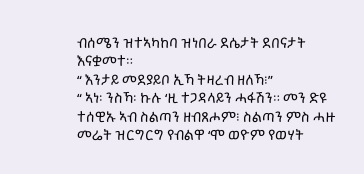ብሰሜን ዝተኣካከባ ዝነበራ ደሴታት ደበናታት እናቋመተ።
“ እንታይ መደያይቦ ኢኻ ትዛረብ ዘለኻ፧”
“ ኣነ፡ ንስኻ፡ ኩሉ ‘ዚ ተጋዳላይን ሓፋሽን። መን ድዩ ተሰዊኡ ኣብ ስልጣን ዘብጸሖም፧ ስልጣን ምስ ሓዙ መሬት ዝርግርግ የብልዋ ‘ሞ ወዮም የወሃት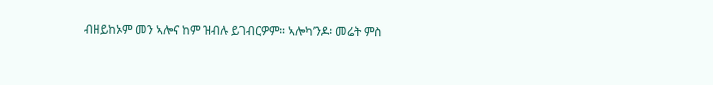ብዘይከኦም መን ኣሎና ከም ዝብሉ ይገብርዎም። ኣሎካ’ንዶ፡ መሬት ምስ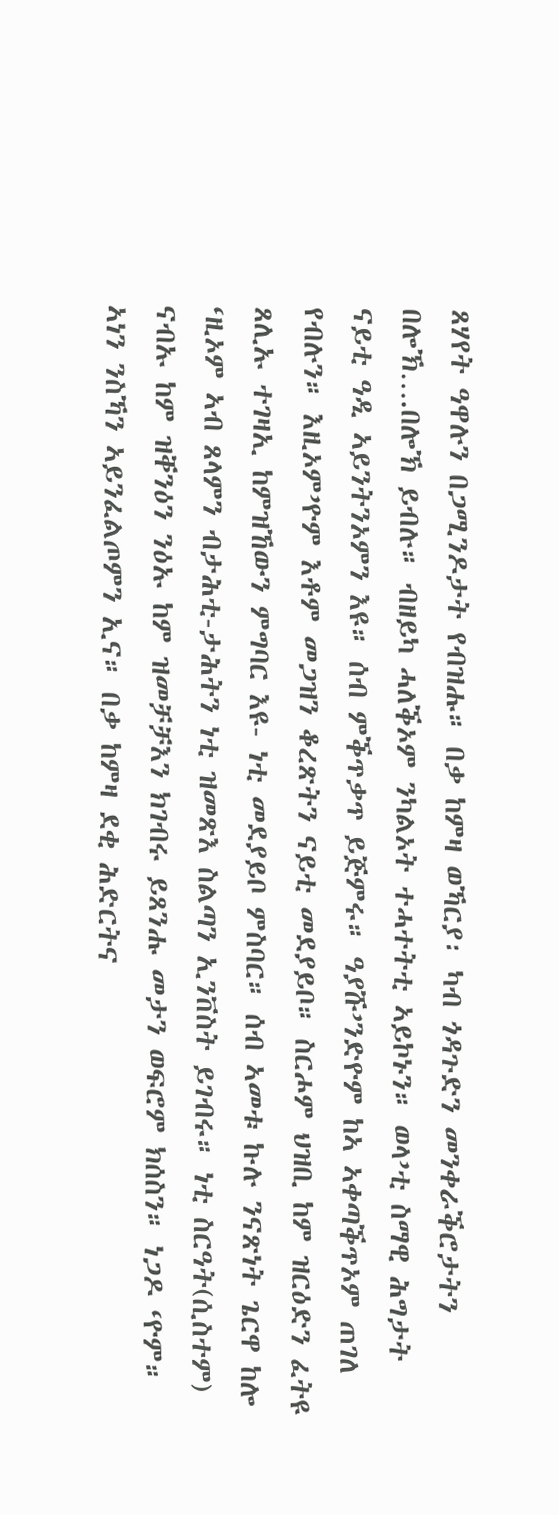ጸሃየት ዓዋሉን በጋሚንዶታት የብዝሑ። በቃ ከምዛ ወኻርያ፡ ካብ ጎዳጉድን መንቀራቕሮታትን በሎኽ….በሎኽ ይብሉ። ብዘይካ ሓለቕኦም ንካልኦት ተሓተትቲ ኣይኮኑን። ወላ’ቲ ስማዊ ሕግታት ናይቲ ዓዲ ኣይንትንኦምን እዩ። ሰብ ምቕጥቃጥ ይጅምሩ። ዓያሹ’ንድዮም ከኣ ኣቀጣቕጥኦም ጠገለ የብሉን። እዚኦም’ዮም እቶም መጋዝን ቆረጽትን ናይቲ መደያይቦ። ስርሖም ህዝቢ ከም ዝርዕድን ፈትዩ ጸሊኡ ተገዛኢ ከምዝኸውን ምግባር እዩ- ነቲ መደያይቦ ምስባር። ሰብ ኣመቱ ኩሉ ንናጽነት ጌርዋ ከሎ ‘ዚኦም ኣብ ጸላምን ብታሕቲ-ታሕትን ነቲ ዝመጽእ ስልጣን ኢንቨስት ይገብሩ። ነቲ ስርዓት(ሲስተም) ናብኡ ከም ዝቐንዕን ንዕኡ ከም ዝመቻቻእን ክገብሩ ይጸንሑ መታን ወፍሮም ክሰስን። ነጋዶ ‘ዮም። ኣነን ንስኻን ኣይንፈልጦምን ኢና። በቃ ከምዛ ደቂ ሕድርትና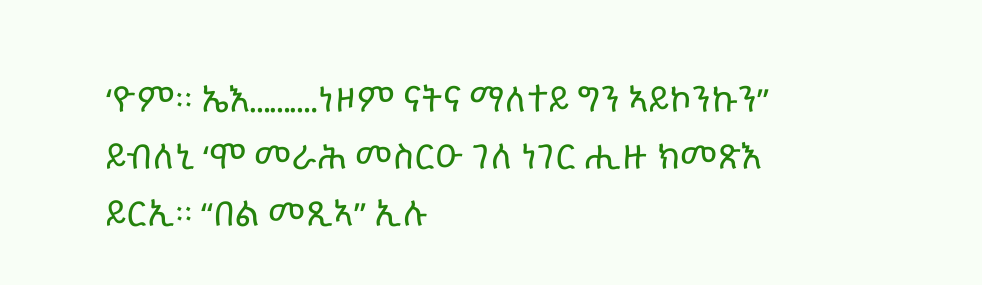‘ዮም። ኤእ……….ነዞም ናትና ማለተይ ግን ኣይኮንኩን” ይብለኒ ‘ሞ መራሕ መስርዑ ገለ ነገር ሒዙ ክመጽእ ይርኢ። “በል መጺኣ” ኢሉ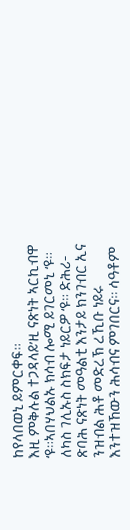ከየላበወኒ ይምርቀፍ።
እዚ ምቅሉል ተጋዳላይ’ዚ ናጽነት ኣርኪብዋ ‘ዩ።ኣበሃህልኡ ክሳብ ሎሚ ይገርመኒ ‘ዩ። ለካስ ገሊኡስ ስክፍታ ነይርዎ ‘ዩ። ድሕሪ-ጽባሕ ናጽነት መዓልቲ እንታይ ክንገብር ኢና ንዝብል ሕቶ መድረኽ ረኺቡ ነይሩ እንተዝኸውን ሕሳብና ምገበርና። ሳዓቶም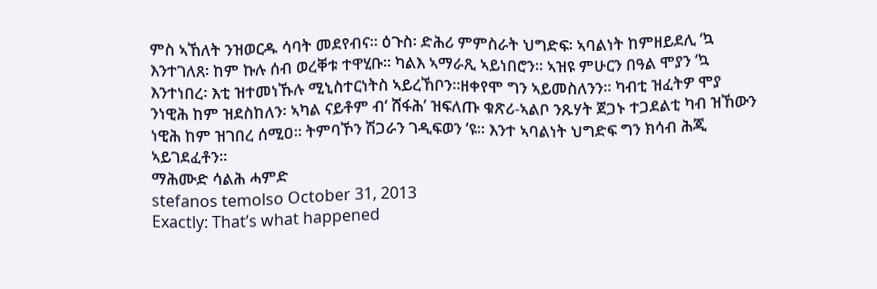ምስ ኣኸለት ንዝወርዱ ሳባት መደየብና። ዕጉስ፡ ድሕሪ ምምስራት ህግድፍ፡ ኣባልነት ከምዘይደሊ ‘ኳ እንተገለጸ፡ ከም ኩሉ ሰብ ወረቐቱ ተዋሂቡ። ካልእ ኣማራጺ ኣይነበሮን። ኣዝዩ ምሁርን በዓል ሞያን ‘ኳ እንተነበረ፡ እቲ ዝተመነኹሉ ሚኒስተርነትስ ኣይረኸቦን።ዘቀየሞ ግን ኣይመስለንን። ካብቲ ዝፈትዎ ሞያ ንነዊሕ ከም ዝደስከለን፡ ኣካል ናይቶም ብ‘ ሸፋሕ’ ዝፍለጡ ቁጽሪ-ኣልቦ ንጹሃት ጀጋኑ ተጋደልቲ ካብ ዝኸውን ነዊሕ ከም ዝገበረ ሰሚዐ። ትምባኾን ሽጋራን ገዲፍወን ’ዩ። እንተ ኣባልነት ህግድፍ ግን ክሳብ ሕጂ ኣይገደፈቶን።
ማሕሙድ ሳልሕ ሓምድ
stefanos temolso October 31, 2013
Exactly: That’s what happened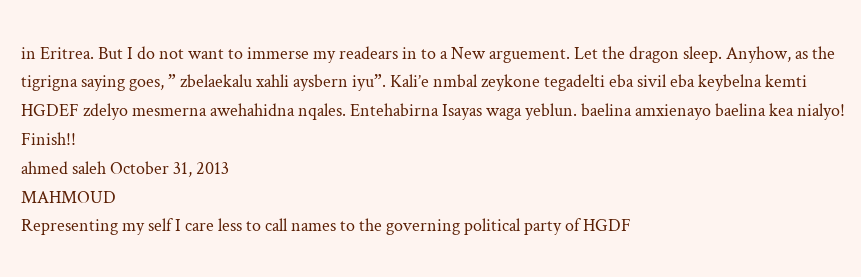in Eritrea. But I do not want to immerse my readears in to a New arguement. Let the dragon sleep. Anyhow, as the tigrigna saying goes, ” zbelaekalu xahli aysbern iyu”. Kali’e nmbal zeykone tegadelti eba sivil eba keybelna kemti HGDEF zdelyo mesmerna awehahidna nqales. Entehabirna Isayas waga yeblun. baelina amxienayo baelina kea nialyo! Finish!!
ahmed saleh October 31, 2013
MAHMOUD
Representing my self I care less to call names to the governing political party of HGDF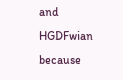and HGDFwian because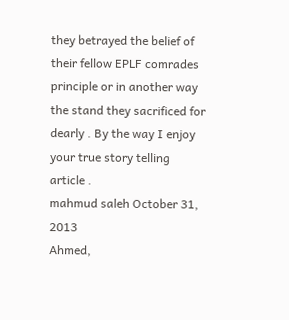they betrayed the belief of their fellow EPLF comrades principle or in another way the stand they sacrificed for
dearly . By the way I enjoy your true story telling article .
mahmud saleh October 31, 2013
Ahmed,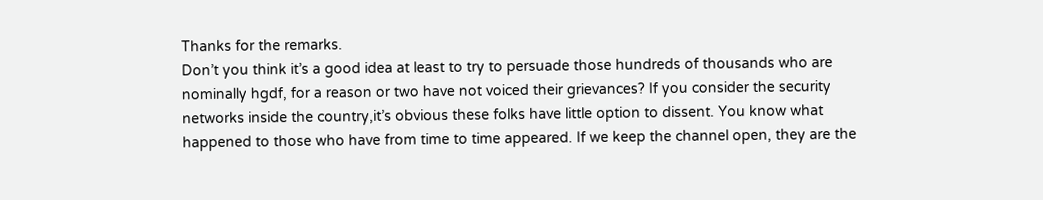Thanks for the remarks.
Don’t you think it’s a good idea at least to try to persuade those hundreds of thousands who are nominally hgdf, for a reason or two have not voiced their grievances? If you consider the security networks inside the country,it’s obvious these folks have little option to dissent. You know what happened to those who have from time to time appeared. If we keep the channel open, they are the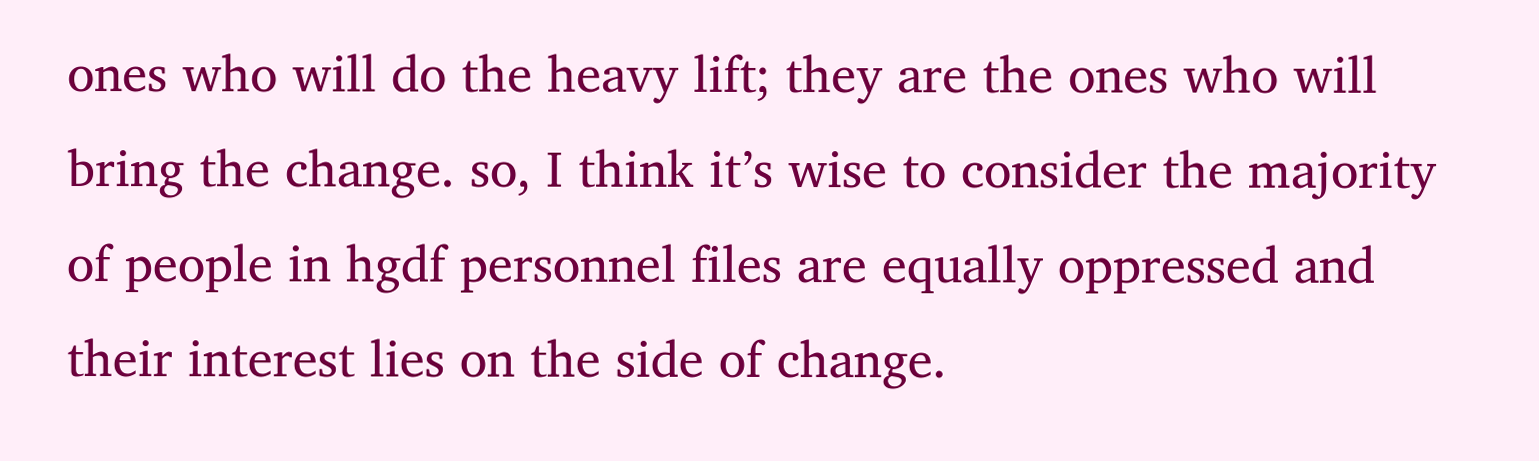ones who will do the heavy lift; they are the ones who will bring the change. so, I think it’s wise to consider the majority of people in hgdf personnel files are equally oppressed and their interest lies on the side of change.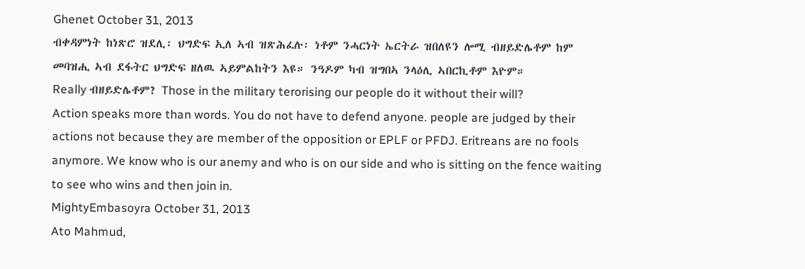Ghenet October 31, 2013
ብቀዳምነት ከነጽሮ ዝደሊ፡ ህግድፍ ኢለ ኣብ ዝጽሕፈሉ፡ ነቶም ንሓርነት ኤርትራ ዝበለዩን ሎሚ ብዘይድሌቶም ከም መባዝሒ ኣብ ደፋትር ህግድፍ ዘለዉ ኣይምልከትን እዩ። ንዓዶም ካብ ዝግበኣ ንላዕሊ ኣበርኪቶም እዮም።
Really ብዘይድሌቶም? Those in the military terorising our people do it without their will?
Action speaks more than words. You do not have to defend anyone. people are judged by their actions not because they are member of the opposition or EPLF or PFDJ. Eritreans are no fools anymore. We know who is our anemy and who is on our side and who is sitting on the fence waiting to see who wins and then join in.
MightyEmbasoyra October 31, 2013
Ato Mahmud,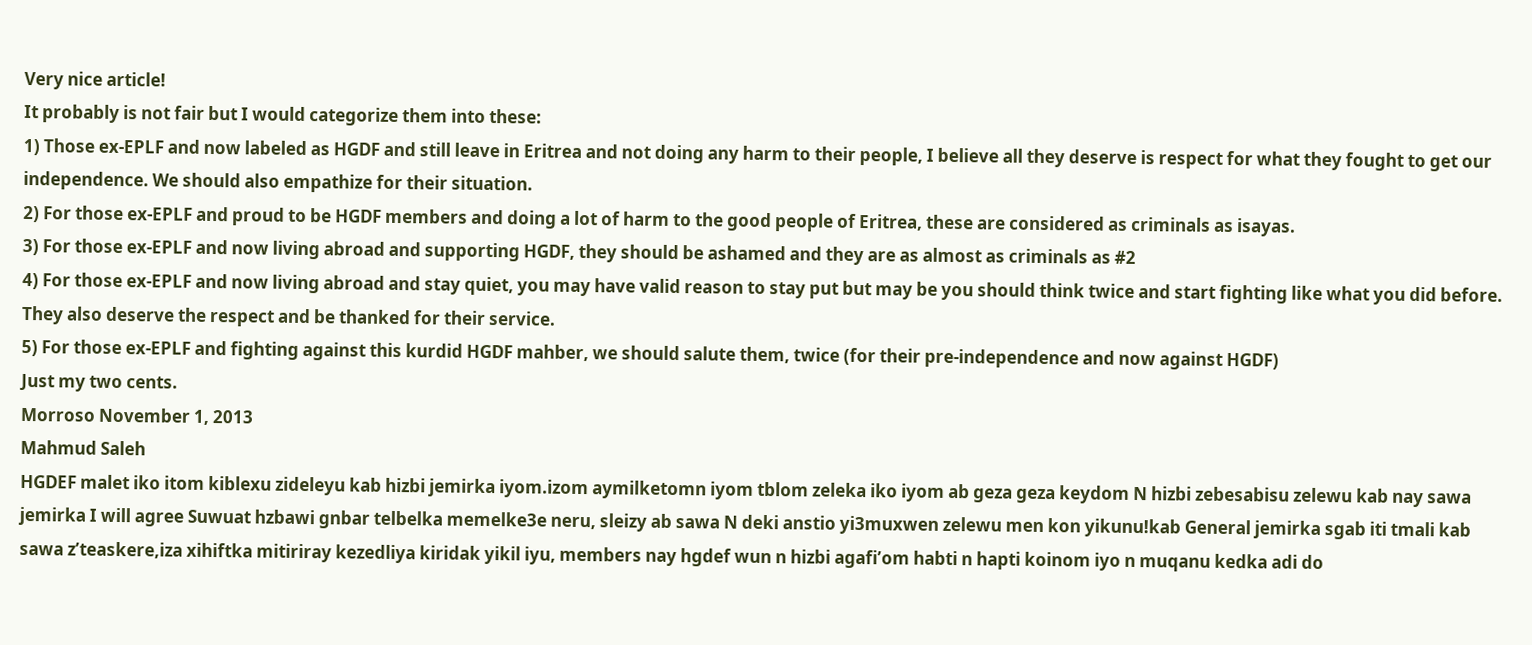Very nice article!
It probably is not fair but I would categorize them into these:
1) Those ex-EPLF and now labeled as HGDF and still leave in Eritrea and not doing any harm to their people, I believe all they deserve is respect for what they fought to get our independence. We should also empathize for their situation.
2) For those ex-EPLF and proud to be HGDF members and doing a lot of harm to the good people of Eritrea, these are considered as criminals as isayas.
3) For those ex-EPLF and now living abroad and supporting HGDF, they should be ashamed and they are as almost as criminals as #2
4) For those ex-EPLF and now living abroad and stay quiet, you may have valid reason to stay put but may be you should think twice and start fighting like what you did before. They also deserve the respect and be thanked for their service.
5) For those ex-EPLF and fighting against this kurdid HGDF mahber, we should salute them, twice (for their pre-independence and now against HGDF)
Just my two cents.
Morroso November 1, 2013
Mahmud Saleh
HGDEF malet iko itom kiblexu zideleyu kab hizbi jemirka iyom.izom aymilketomn iyom tblom zeleka iko iyom ab geza geza keydom N hizbi zebesabisu zelewu kab nay sawa jemirka I will agree Suwuat hzbawi gnbar telbelka memelke3e neru, sleizy ab sawa N deki anstio yi3muxwen zelewu men kon yikunu!kab General jemirka sgab iti tmali kab sawa z’teaskere,iza xihiftka mitiriray kezedliya kiridak yikil iyu, members nay hgdef wun n hizbi agafi’om habti n hapti koinom iyo n muqanu kedka adi do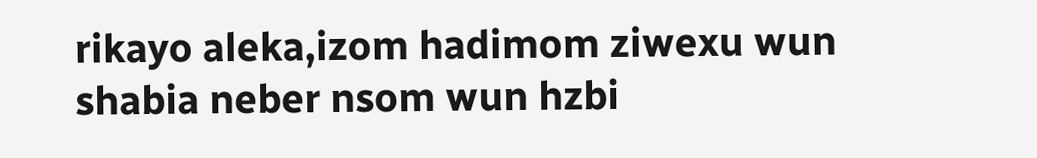rikayo aleka,izom hadimom ziwexu wun shabia neber nsom wun hzbi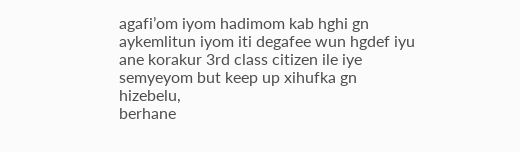agafi’om iyom hadimom kab hghi gn aykemlitun iyom iti degafee wun hgdef iyu ane korakur 3rd class citizen ile iye semyeyom but keep up xihufka gn hizebelu,
berhane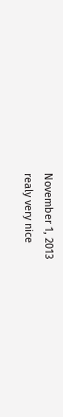November 1, 2013
realy very nice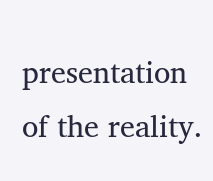presentation of the reality.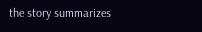the story summarizes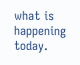what is happening today.